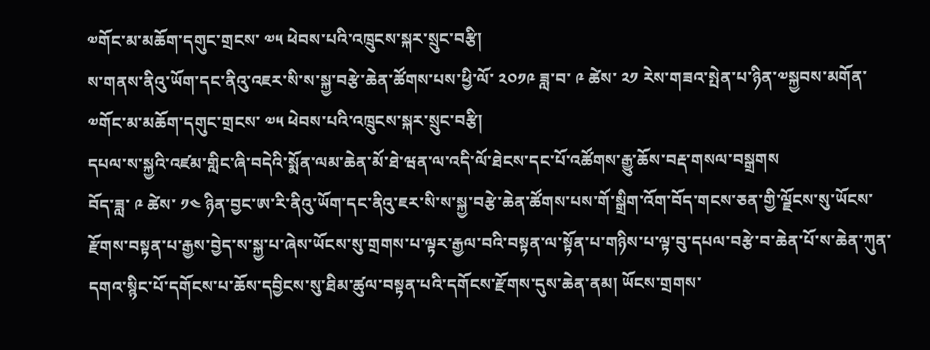༧གོང་མ་མཆོག་དགུང་གྲངས་ ༧༥ ཕེབས་པའི་འཁྲུངས་སྐར་སྲུང་བརྩི།
ས་གནས་ནིའུ་ཡོག་དང་ནིའུ་འཇར་སི་ས་སྐྱ་བརྩེ་ཆེན་ཚོགས་པས་ཕྱི་ལོ་ ༢༠༡༩ ཟླ་བ་ ༩ ཚེས་ ༢༡ རེས་གཟའ་སྤེན་པ་ཉིན་༧སྐྱབས་མགོན་ ༧གོང་མ་མཆོག་དགུང་གྲངས་ ༧༥ ཕེབས་པའི་འཁྲུངས་སྐར་སྲུང་བརྩི།
དཔལ་ས་སྐྱའི་འཛམ་གླིང་ཞི་བདེའི་སྨོན་ལམ་ཆེན་མོ་ཐེ་ཝན་ལ་འདི་ལོ་ཐེངས་དང་པོ་འཚོགས་རྒྱུ་ཆོས་བརྡ་གསལ་བསྒྲགས
བོད་ཟླ་ ༩ ཚེས་ ༡༤ ཉིན་བྱང་ཨ་རི་ནིའུ་ཡོག་དང་ནིའུ་ཇར་སི་ས་སྐྱ་བརྩེ་ཆེན་ཚོགས་པས་གོ་སྒྲིག་འོག་བོད་གངས་ཅན་གྱི་ལྗོངས་སུ་ཡོངས་རྫོགས་བསྟན་པ་རྒྱས་བྱེད་ས་སྐྱ་པ་ཞེས་ཡོངས་སུ་གྲགས་པ་ལྟར་རྒྱལ་བའི་བསྟན་ལ་སྟོན་པ་གཉིས་པ་ལྟ་བུ་དཔལ་བརྩེ་བ་ཆེན་པོ་ས་ཆེན་ཀུན་དགའ་སྙིང་པོ་དགོངས་པ་ཆོས་དབྱིངས་སུ་ཐིམ་ཚུལ་བསྟན་པའི་དགོངས་རྫོགས་དུས་ཆེན་ནམ། ཡོངས་གྲགས་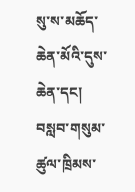སུ་ས་མཆོད་ཆེན་མོའི་དུས་ཆེན་དང། བསླབ་གསུམ་ཚུལ་ཁྲིམས་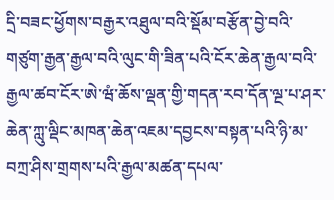དྲི་བཟང་ཕྱོགས་བརྒྱར་འཐུལ་བའི་སྡོམ་བརྩོན་བྱེ་བའི་གཙུག་རྒྱན་རྒྱལ་བའི་ལུང་གི་ཟིན་པའི་ངོར་ཆེན་རྒྱལ་བའི་རྒྱལ་ཚབ་ངོར་ཨེ་ཝཾ་ཆོས་ལྡན་གྱི་གདན་རབ་དོན་ལྔ་པ་ཤར་ཆེན་ཀླུ་ལྡིང་མཁན་ཆེན་འཇམ་དབྱངས་བསྟན་པའི་ཉི་མ་བཀྲ་ཤིས་གྲགས་པའི་རྒྱལ་མཚན་དཔལ་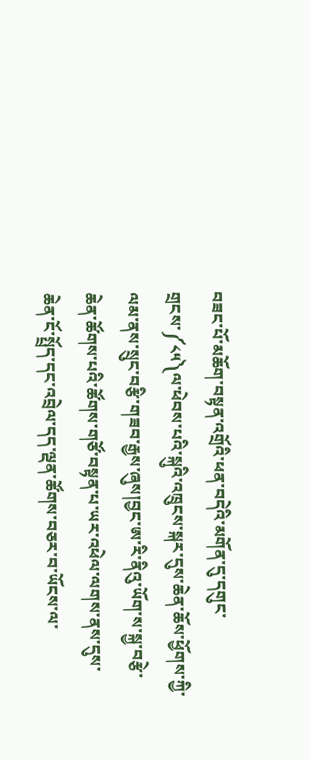བཟང་པོ་མཆོག་བསྟན་འགྲོའི་ཕན་བདེའི་མགོན་དུ་དགུང་གྲངས་༼༨༥༽ལ་ཕེབས་པའི་སྐུའི་འཁྲུངས་སྐར་དུས་ཆེན་ཆོས་ཕྱོགས་ཀྱི་ལམ་ནས་སྲུང་བརྩི་གཟབ་རྒྱས་ཞུས།བྱང་ཨ་རི་ནིའུ་ཡོག་ས་སྐྱ་བརྩེ་ཆེན་ཚོགས་པའི་ཚོགས་གཙོ་བསྟན་པ་ཡར་འཕེལ་ལགས་ནས་དུས་ཆེན་ངོ་སྤྲོད་དང་འབྲེལ་དད་ལྡན་ཚོགས་བཅར་བ་ཡོངས་ལ་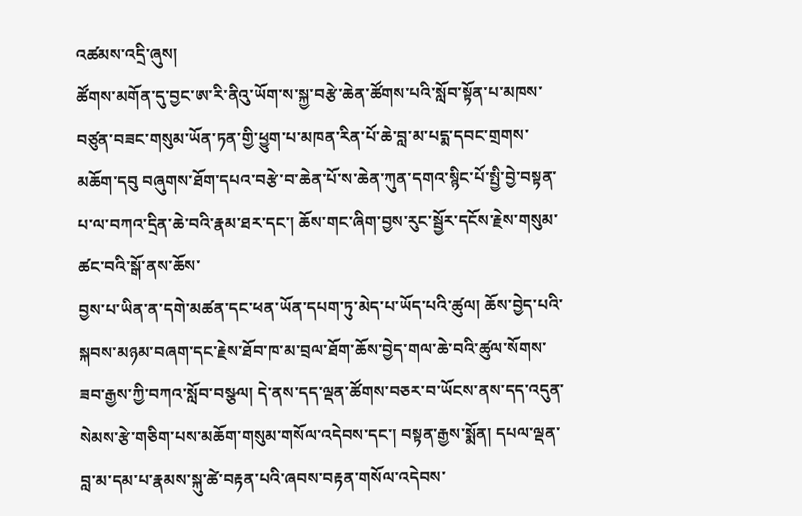འཚམས་འདྲི་ཞུས།
ཚོགས་མགོན་དུ་བྱང་ཨ་རི་ནིའུ་ཡོག་ས་སྐྱ་བརྩེ་ཆེན་ཚོགས་པའི་སློབ་སྟོན་པ་མཁས་བཙུན་བཟང་གསུམ་ཡོན་ཏན་གྱི་ཕྱུག་པ་མཁན་རིན་པོ་ཆེ་བླ་མ་པདྨ་དབང་གྲགས་མཆོག་དབུ བཞུགས་ཐོག་དཔའ་བརྩེ་བ་ཆེན་པོ་ས་ཆེན་ཀུན་དགའ་སྙིང་པོ་སྤྱི་བྱེ་བསྟན་པ་ལ་བཀའ་དྲིན་ཆེ་བའི་རྣམ་ཐར་དང་། ཆོས་གང་ཞིག་བྱས་རུང་སྦྱོར་དངོས་རྗེས་གསུམ་ཚང་བའི་སྒོ་ནས་ཆོས་
བྱས་པ་ཡིན་ན་དགེ་མཚན་དང་ཕན་ཡོན་དཔག་ཏུ་མེད་པ་ཡོད་པའི་ཚུལ། ཆོས་བྱེད་པའི་སྐབས་མཉམ་བཞག་དང་རྗེས་ཐོབ་ཁ་མ་བྲལ་ཐོག་ཆོས་བྱེད་གལ་ཆེ་བའི་ཚུལ་སོགས་ཟབ་རྒྱས་ཀྱི་བཀའ་སློབ་བསྩལ། དེ་ནས་དད་ལྡན་ཚོགས་བཅར་བ་ཡོངས་ནས་དད་འདུན་སེམས་རྩེ་གཅིག་པས་མཆོག་གསུམ་གསོལ་འདེབས་དང་། བསྟན་རྒྱས་སྨོན། དཔལ་ལྡན་བླ་མ་དམ་པ་རྣམས་སྐུ་ཚེ་བརྟན་པའི་ཞབས་བརྟན་གསོལ་འདེབས་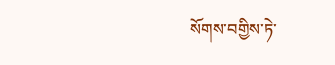སོགས་བགྱིས་ཏེ་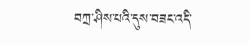བཀྲ་ཤིས་པའི་དུས་བཟང་འདི་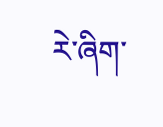རེ་ཞིག་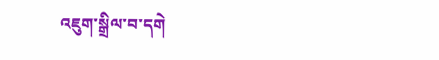འཇུག་སྒྲིལ་བ་དགེ